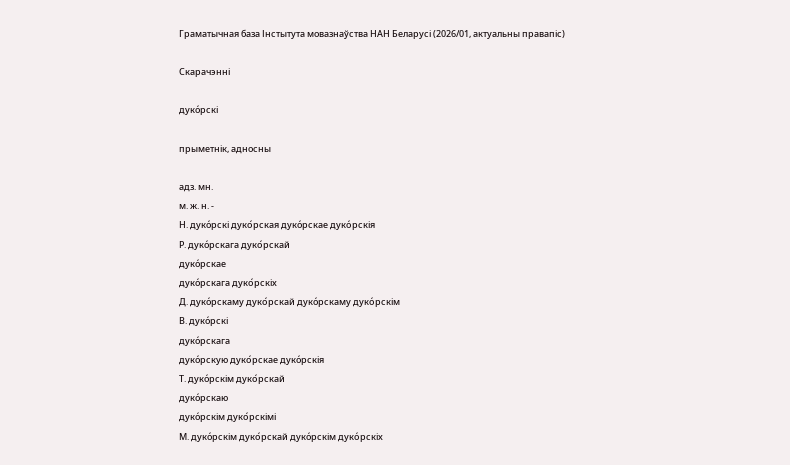Граматычная база Інстытута мовазнаўства НАН Беларусі (2026/01, актуальны правапіс)

Скарачэнні

дуко́рскі

прыметнік, адносны

адз. мн.
м. ж. н. -
Н. дуко́рскі дуко́рская дуко́рскае дуко́рскія
Р. дуко́рскага дуко́рскай
дуко́рскае
дуко́рскага дуко́рскіх
Д. дуко́рскаму дуко́рскай дуко́рскаму дуко́рскім
В. дуко́рскі
дуко́рскага
дуко́рскую дуко́рскае дуко́рскія
Т. дуко́рскім дуко́рскай
дуко́рскаю
дуко́рскім дуко́рскімі
М. дуко́рскім дуко́рскай дуко́рскім дуко́рскіх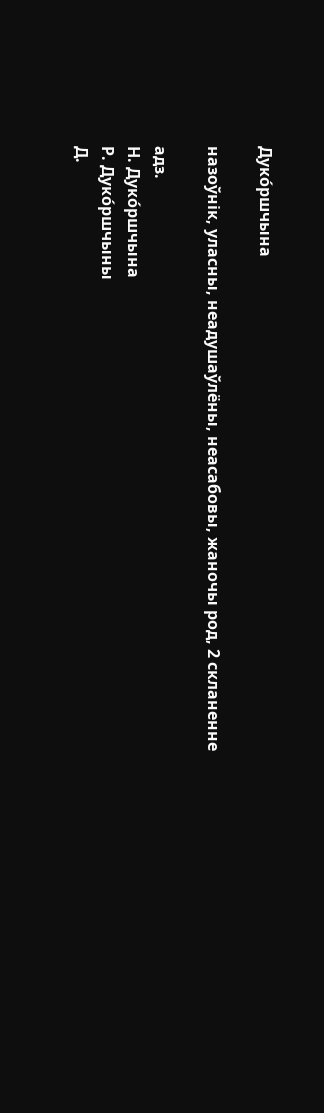Дуко́ршчына

назоўнік, уласны, неадушаўлёны, неасабовы, жаночы род, 2 скланенне

адз.
Н. Дуко́ршчына
Р. Дуко́ршчыны
Д.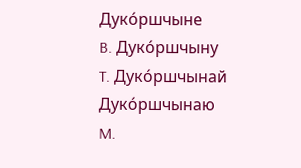Дуко́ршчыне
В. Дуко́ршчыну
Т. Дуко́ршчынай
Дуко́ршчынаю
М.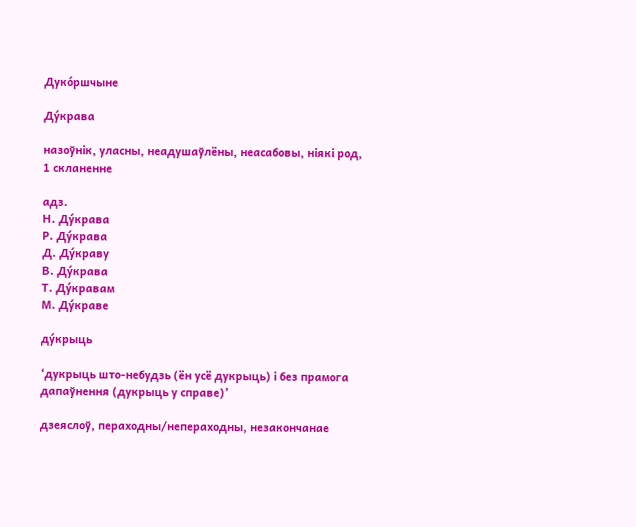Дуко́ршчыне

Ду́крава

назоўнік, уласны, неадушаўлёны, неасабовы, ніякі род, 1 скланенне

адз.
Н. Ду́крава
Р. Ду́крава
Д. Ду́краву
В. Ду́крава
Т. Ду́кравам
М. Ду́краве

ду́крыць

‘дукрыць што-небудзь (ён усё дукрыць) і без прамога дапаўнення (дукрыць у справе)’

дзеяслоў, пераходны/непераходны, незакончанае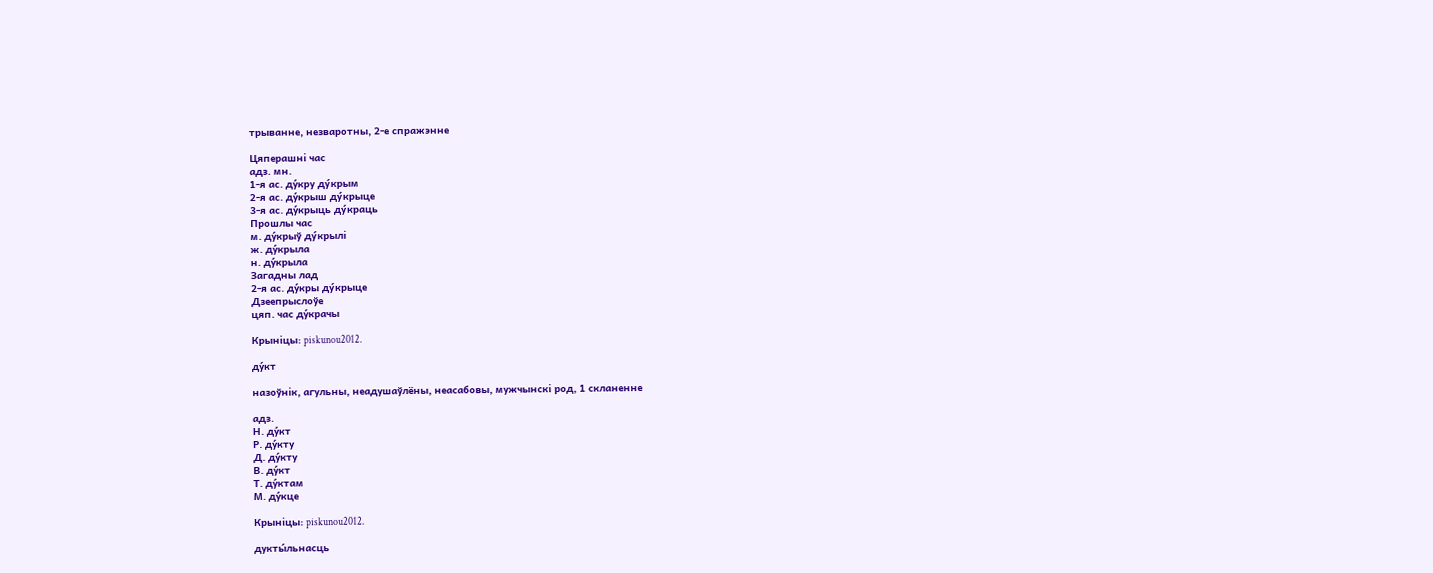трыванне, незваротны, 2-е спражэнне

Цяперашні час
адз. мн.
1-я ас. ду́кру ду́крым
2-я ас. ду́крыш ду́крыце
3-я ас. ду́крыць ду́краць
Прошлы час
м. ду́крыў ду́крылі
ж. ду́крыла
н. ду́крыла
Загадны лад
2-я ас. ду́кры ду́крыце
Дзеепрыслоўе
цяп. час ду́крачы

Крыніцы: piskunou2012.

ду́кт

назоўнік, агульны, неадушаўлёны, неасабовы, мужчынскі род, 1 скланенне

адз.
Н. ду́кт
Р. ду́кту
Д. ду́кту
В. ду́кт
Т. ду́ктам
М. ду́кце

Крыніцы: piskunou2012.

дукты́льнасць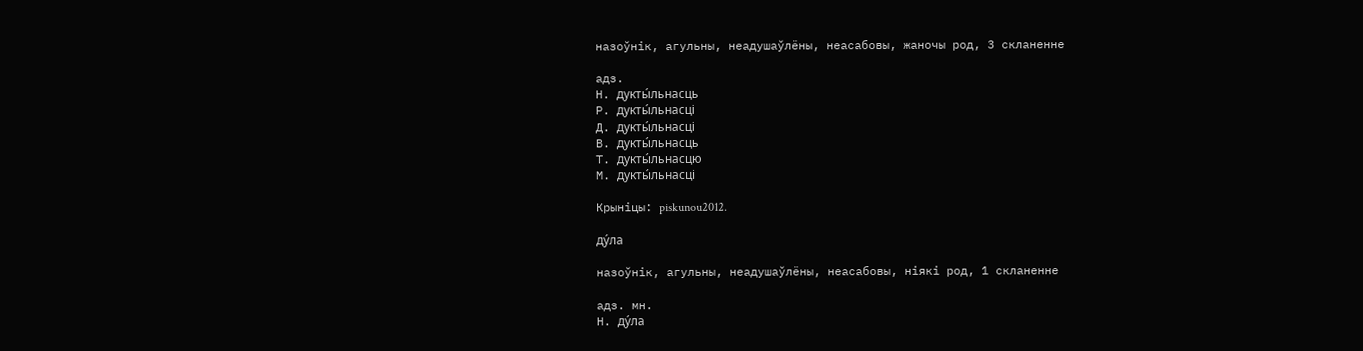назоўнік, агульны, неадушаўлёны, неасабовы, жаночы род, 3 скланенне

адз.
Н. дукты́льнасць
Р. дукты́льнасці
Д. дукты́льнасці
В. дукты́льнасць
Т. дукты́льнасцю
М. дукты́льнасці

Крыніцы: piskunou2012.

ду́ла

назоўнік, агульны, неадушаўлёны, неасабовы, ніякі род, 1 скланенне

адз. мн.
Н. ду́ла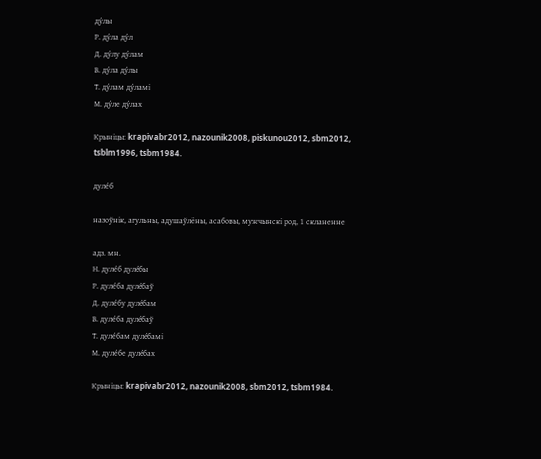ду́лы
Р. ду́ла ду́л
Д. ду́лу ду́лам
В. ду́ла ду́лы
Т. ду́лам ду́ламі
М. ду́ле ду́лах

Крыніцы: krapivabr2012, nazounik2008, piskunou2012, sbm2012, tsblm1996, tsbm1984.

дуле́б

назоўнік, агульны, адушаўлёны, асабовы, мужчынскі род, 1 скланенне

адз. мн.
Н. дуле́б дуле́бы
Р. дуле́ба дуле́баў
Д. дуле́бу дуле́бам
В. дуле́ба дуле́баў
Т. дуле́бам дуле́бамі
М. дуле́бе дуле́бах

Крыніцы: krapivabr2012, nazounik2008, sbm2012, tsbm1984.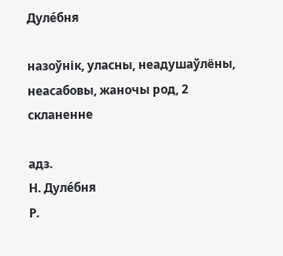Дуле́бня

назоўнік, уласны, неадушаўлёны, неасабовы, жаночы род, 2 скланенне

адз.
Н. Дуле́бня
Р.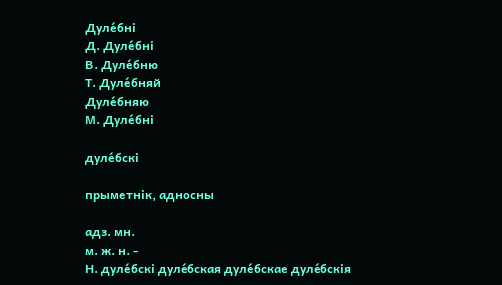Дуле́бні
Д. Дуле́бні
В. Дуле́бню
Т. Дуле́бняй
Дуле́бняю
М. Дуле́бні

дуле́бскі

прыметнік, адносны

адз. мн.
м. ж. н. -
Н. дуле́бскі дуле́бская дуле́бскае дуле́бскія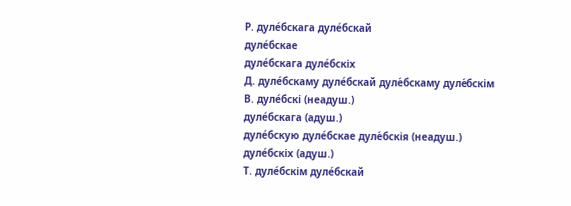Р. дуле́бскага дуле́бскай
дуле́бскае
дуле́бскага дуле́бскіх
Д. дуле́бскаму дуле́бскай дуле́бскаму дуле́бскім
В. дуле́бскі (неадуш.)
дуле́бскага (адуш.)
дуле́бскую дуле́бскае дуле́бскія (неадуш.)
дуле́бскіх (адуш.)
Т. дуле́бскім дуле́бскай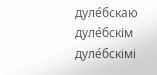дуле́бскаю
дуле́бскім дуле́бскімі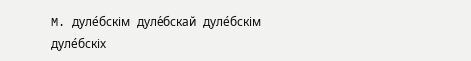М. дуле́бскім дуле́бскай дуле́бскім дуле́бскіх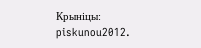Крыніцы: piskunou2012.